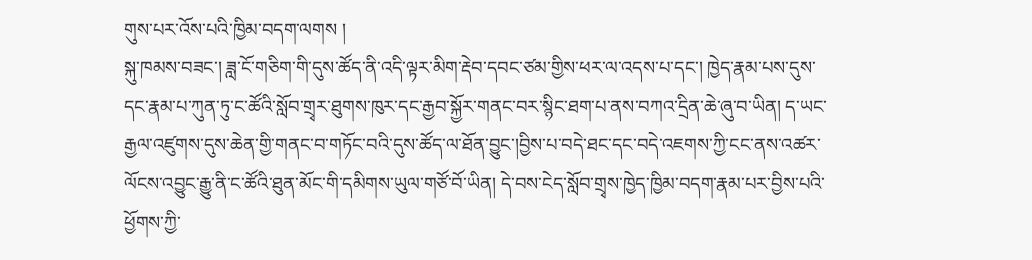གུས་པར་འོས་པའི་ཁྱིམ་བདག་ལགས །
སྐུ་ཁམས་བཟང་། ཟླ་ངོ་གཅིག་གི་དུས་ཚོད་ནི་འདི་ལྟར་མིག་རྡེབ་དབང་ཙམ་གྱིས་ཕར་ལ་འདས་པ་དང་། ཁྱེད་རྣམ་པས་དུས་དང་རྣམ་པ་ཀུན་ཏུ་ང་ཚོའི་སློབ་གྲྭར་ཐུགས་ཁུར་དང་རྒྱབ་སྐྱོར་གནང་བར་སྙིང་ཐག་པ་ནས་བཀའ་དྲིན་ཆེ་ཞུ་བ་ཡིན། ད་ཡང་རྒྱལ་འཛུགས་དུས་ཆེན་གྱི་གནང་བ་གཏོང་བའི་དུས་ཚོད་ལ་ཐོན་བྱུང་།བྱིས་པ་བདེ་ཐང་དང་བདེ་འཇགས་ཀྱི་ངང་ནས་འཚར་ལོངས་འབྱུང་རྒྱུ་ནི་ང་ཚོའི་ཐུན་མོང་གི་དམིགས་ཡུལ་གཙོ་བོ་ཡིན། དེ་བས་ངེད་སློབ་གྲྭས་ཁྱེད་ཁྱིམ་བདག་རྣམ་པར་བྱིས་པའི་ཕྱོགས་ཀྱི་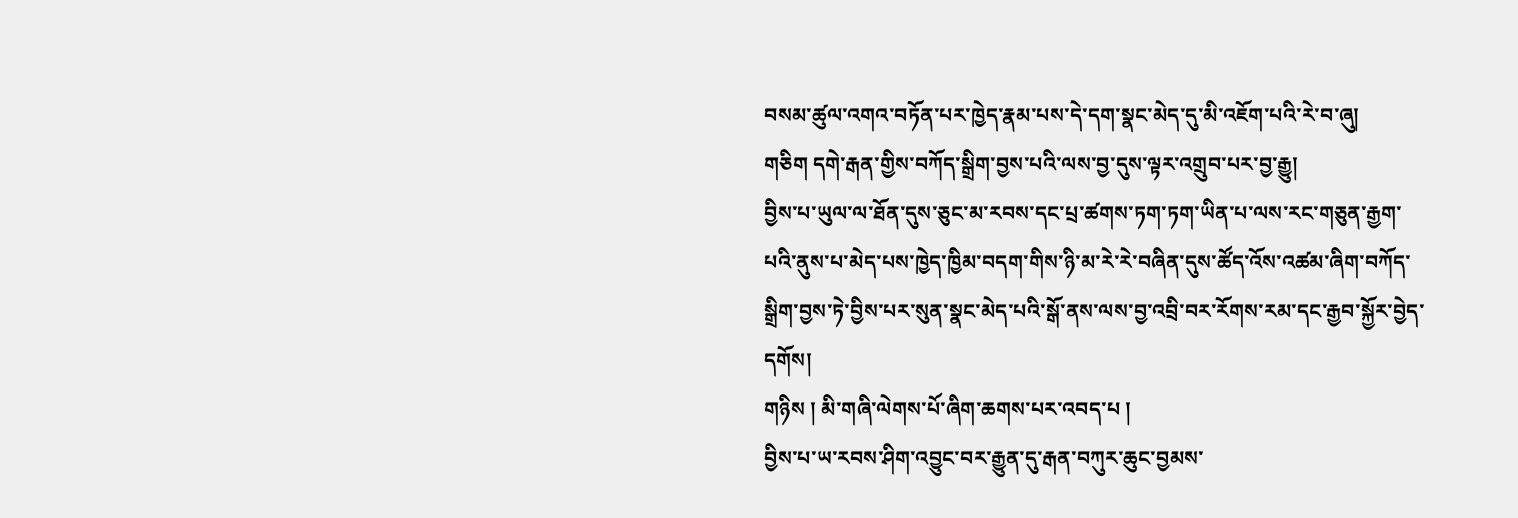བསམ་ཚུལ་འགའ་བཏོན་པར་ཁྱེད་རྣམ་པས་དེ་དག་སྣང་མེད་དུ་མི་འཇོག་པའི་རེ་བ་ཞུ།
གཅིག དགེ་རྒན་གྱིས་བཀོད་སྒྲིག་བྱས་པའི་ལས་བྱ་དུས་ལྟར་འགྲུབ་པར་བྱ་རྒྱུ།
བྱིས་པ་ཡུལ་ལ་ཐོན་དུས་ཅུང་མ་རབས་དང་པྲ་ཚགས་ཏག་ཏག་ཡིན་པ་ལས་རང་གཅུན་རྒྱག་པའི་ནུས་པ་མེད་པས་ཁྱེད་ཁྱིམ་བདག་གིས་ཉི་མ་རེ་རེ་བཞིན་དུས་ཚོད་འོས་འཚམ་ཞིག་བཀོད་སྒྲིག་བྱས་ཏེ་བྱིས་པར་སུན་སྣང་མེད་པའི་སྒོ་ནས་ལས་བྱ་འབྲི་བར་རོགས་རམ་དང་རྒྱབ་སྐྱོར་བྱེད་དགོས།
གཉིས ། མི་གཞི་ལེགས་པོ་ཞིག་ཆགས་པར་འབད་པ །
བྱིས་པ་ཡ་རབས་ཤིག་འབྱུང་བར་རྒྱུན་དུ་རྒན་བཀུར་ཆུང་བྱམས་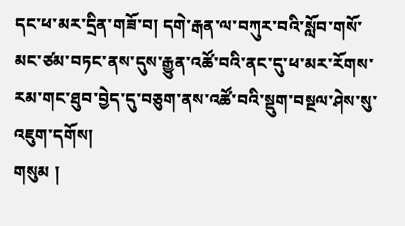དང་ཕ་མར་དྲིན་གཟོ་བ། དགེ་རྒན་ལ་བཀུར་བའི་སློབ་གསོ་མང་ཙམ་བཏང་ནས་དུས་རྒྱུན་འཚོ་བའི་ནང་དུ་ཕ་མར་རོགས་རམ་གང་ཐུབ་བྱེད་དུ་བཅུག་ནས་འཚོ་བའི་སྡུག་བསྔལ་ཤེས་སུ་འཇུག་དགོས།
གསུམ །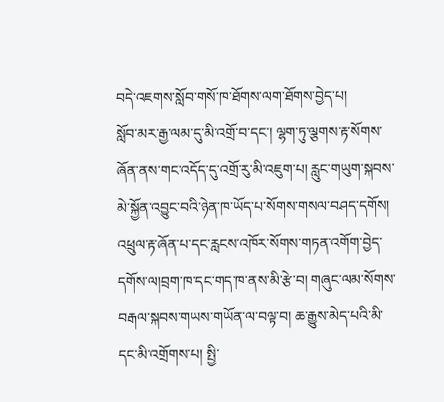བདེ་འཇགས་སློབ་གསོ་ཁ་ཐོགས་ལག་ཐོགས་བྱེད་པ།
སློབ་མར་རྒྱ་ལམ་དུ་མི་འགྲོ་བ་དང་། ལྷག་ཏུ་ལྕགས་རྟ་སོགས་ཞོན་ནས་གང་འདོད་དུ་འགྲོ་རུ་མི་འཇུག་པ། རླུང་གཡུག་སྐབས་མེ་སྐྱོན་འབྱུང་བའི་ཉེན་ཁ་ཡོད་པ་སོགས་གསལ་བཤད་དགོས། འཕྲུལ་རྟ་ཞོན་པ་དང་རླངས་འཁོར་སོགས་གཏན་འགོག་བྱེད་དགོས་ལ།བྲག་ཁ་དང་གད་ཁ་ནས་མི་རྩེ་བ། གཞུང་ལམ་སོགས་བརྒལ་སྐབས་གཡས་གཡོན་ལ་བལྟ་བ། ཆ་རྒྱུས་མེད་པའི་མི་དང་མི་འགྲོགས་པ། སྤྱི་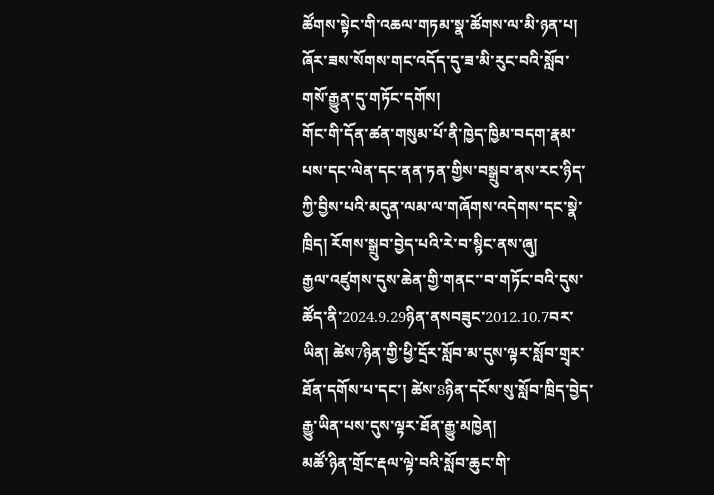ཚོགས་སྟེང་གི་འཆལ་གཏམ་སྣ་ཚོགས་ལ་མི་ཉན་པ། ཞོར་ཟས་སོགས་གང་འདོད་དུ་ཟ་མི་རུང་བའི་སློབ་གསོ་རྒྱུན་དུ་གཏོང་དགོས།
གོང་གི་དོན་ཚན་གསུམ་པོ་ནི་ཁྱེད་ཁྱིམ་བདག་རྣམ་པས་དང་ལེན་དང་ནན་ཏན་གྱིས་བསྒྲུབ་ནས་རང་ཉིད་ཀྱི་བྱིས་པའི་མདུན་ལམ་ལ་གཞོགས་འདེགས་དང་སྣེ་ཁྲིད། རོགས་སྒྲུབ་བྱེད་པའི་རེ་བ་སྙིང་ནས་ཞུ།
རྒྱལ་འཛུགས་དུས་ཆེན་གྱི་གནང་་བ་གཏོང་བའི་དུས་ཚོད་ནི་2024.9.29ཉིན་ནསབཟུང་2012.10.7བར་ཡིན། ཚེས7ཉིན་གྱི་ཕྱི་དྲོར་སློབ་མ་དུས་ལྟར་སློབ་གྲྭར་ཐོན་དགོས་པ་དང་། ཚེས་8ཉིན་དངོས་སུ་སློབ་ཁྲིད་བྱེད་རྒྱུ་ཡིན་པས་དུས་ལྟར་ཐོན་རྒྱུ་མཁྱེན།
མཚོ་ཉིན་གྲོང་རྡལ་ལྟེ་བའི་སློབ་ཆུང་གི་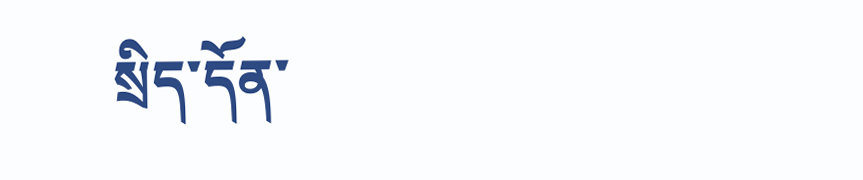སྲིད་དོན་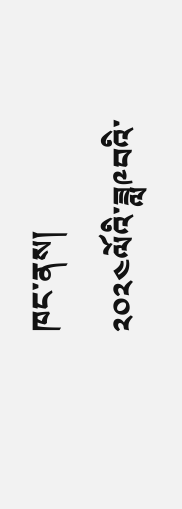ཁང་ནས།
༢༠༢༤ལོའི་ཟླ༩བའི་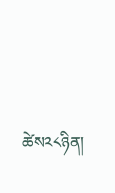ཚེས༢༨ཉིན།